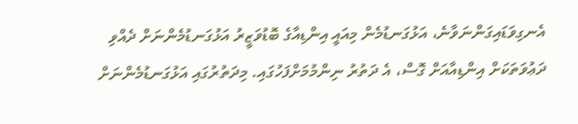އެނގިވަޑައިގަންނަވާނެ، އަޅުގަނޑުމެން މިއައީ އިންޑިއާގެ ބޮޑުވަޒީރު އަޅުގަނޑުމެންނަށް ދެއްވި ދަޢުވަތަކަށް އިންޑިއާއަށް ގޮސް، އެ ދަތުރު ނިންމުމަށްފަހުގައި. މިދަތުރުގައި އަޅުގަނޑުމެންނަށް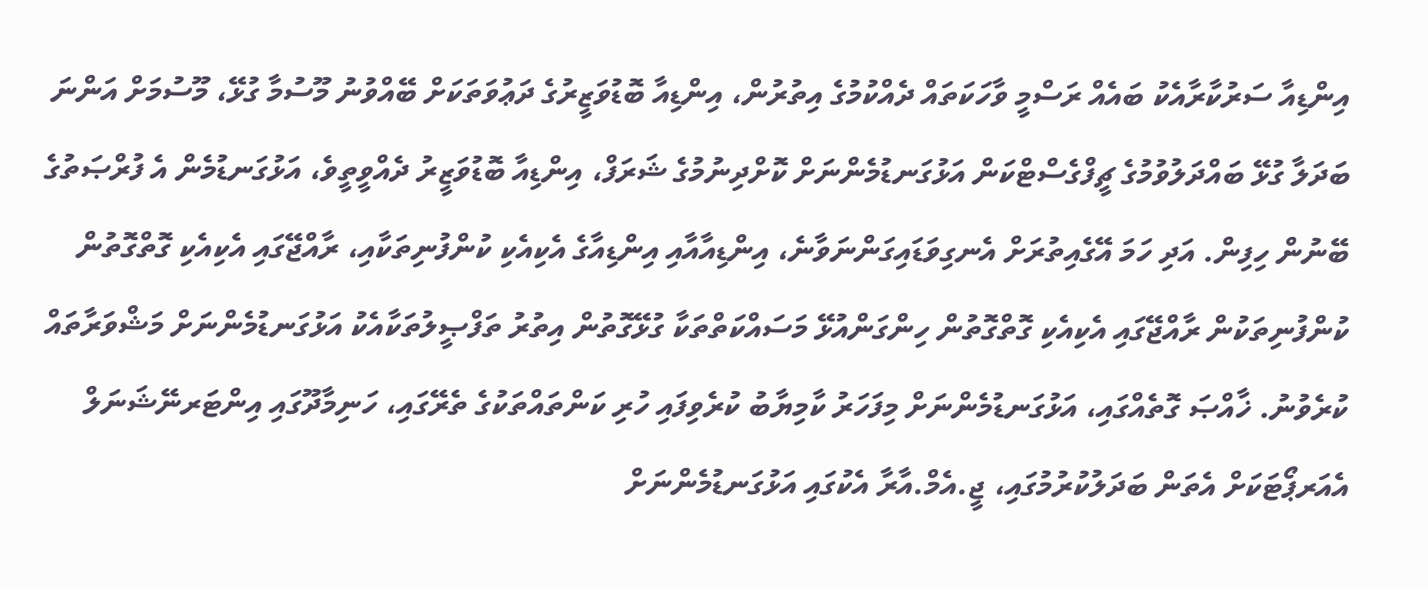އިންޑިއާ ސަރުކާރާއެކު ބައެއް ރަސްމީ ވާހަކަތައް ދެއްކުމުގެ އިތުރުން، އިންޑިއާ ބޮޑުވަޒީރުގެ ދަޢުވަތަކަށް ބޭއްވުނު މޫސުމާ ގުޅޭ، މޫސުމަށް އަންނަ ބަދަލާ ގުޅޭ ބައްދަލުވުމުގެ ޗީފްގެސްޓްކަން އަޅުގަނޑުމެންނަށް ކޮށްދިނުމުގެ ޝަރަފް، އިންޑިއާ ބޮޑުވަޒީރު ދެއްވީތީވެ، އަޅުގަނޑުމެން އެ ފުރްޞަތުގެ ބޭނުން ހިފިން. އަދި ހަމަ އޭގެއިތުރަށް އެނގިވަޑައިގަންނަވާނެ، އިންޑިއާއާއި އިންޑިއާގެ އެކިއެކި ކުންފުނިތަކާއި، ރާއްޖޭގައި އެކިއެކި ގޮތްގޮތުން ކުންފުނިތަކުން ރާއްޖޭގައި އެކިއެކި ގޮތްގޮތުން ހިންގަންއުޅޭ މަސައްކަތްތަކާ ގުޅޭގޮތުން އިތުރު ތަފްޞީލުތަކާއެކު އަޅުގަނޑުމެންނަށް މަޝްވަރާތައް ކުރެވުނު. ޚާއްޞަ ގޮތެއްގައި، އަޅުގަނޑުމެންނަށް މިފަހަރު ކާމިޔާބު ކުރެވިފައި ހުރި ކަންތައްތަކުގެ ތެރޭގައި، ހަނިމާދޫގައި އިންޓަރނޭޝަނަލް އެއަރޕޯޓަކަށް އެތަން ބަދަލުކުރުމުގައި، ޖީ.އެމް.އާރާ އެކުގައި އަޅުގަނޑުމެންނަށް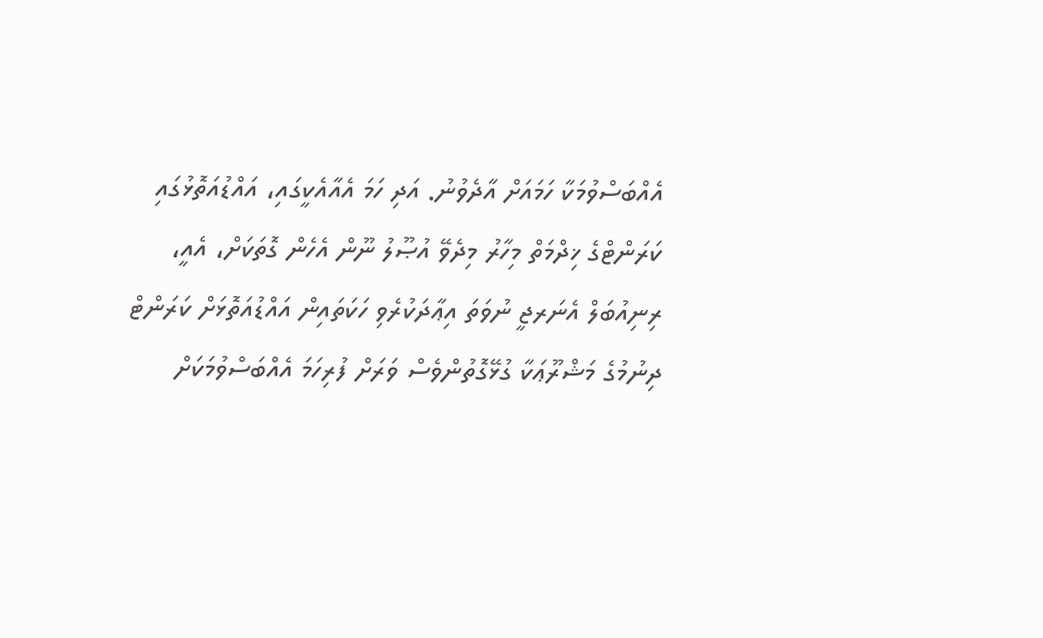އެއްބަސްވުމަކާ ހަމައަށް އާދެވުނު. އަދި ހަމަ އެއާއެކީގައި، އައްޑުއަތޮޅުގައި ކަރަންޓްގެ ޚިދްމަތް މިހާރު މިދެވޭ އުޞޫލު ނޫން އެހެން ގޮތަކަށް، އެއީ، ރިނިއުބަލް އެނަރޖީ ނުވަތަ އިޢާދަކުރެވި ހަކަތައިން އައްޑުއަތޮޅަށް ކަރަންޓް ދިނުމުގެ މަޝްރޫޢަކާ ގުޅޭގޮތުންވެސް ވަރަށް ފުރިހަމަ އެއްބަސްވުމަކަށް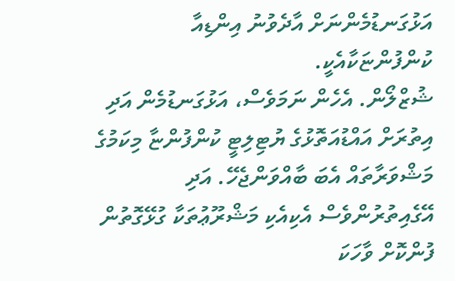އަޅުގަނޑުމެންނަށް އާދެވުނު އިންޑިއާ ކުންފުންޏަކާއެކީ.
ޝުޒްލޯން. އެހެން ނަމަވެސް، އަޅުގަނޑުމެން އަދި އިތުރަށް އައްޑުއަތޮޅުގެ ޔުޓިލިޓީ ކުންފުންޏާ މިކަމުގެ މަޝްވަރާތައް އެބަ ބާއްވަންޖެހޭ. އަދި އޭގެއިތުރުންވެސް އެކިއެކި މަޝްރޫޢުތަކާ ގުޅޭގޮތުން ފުންކޮށް ވާހަކަ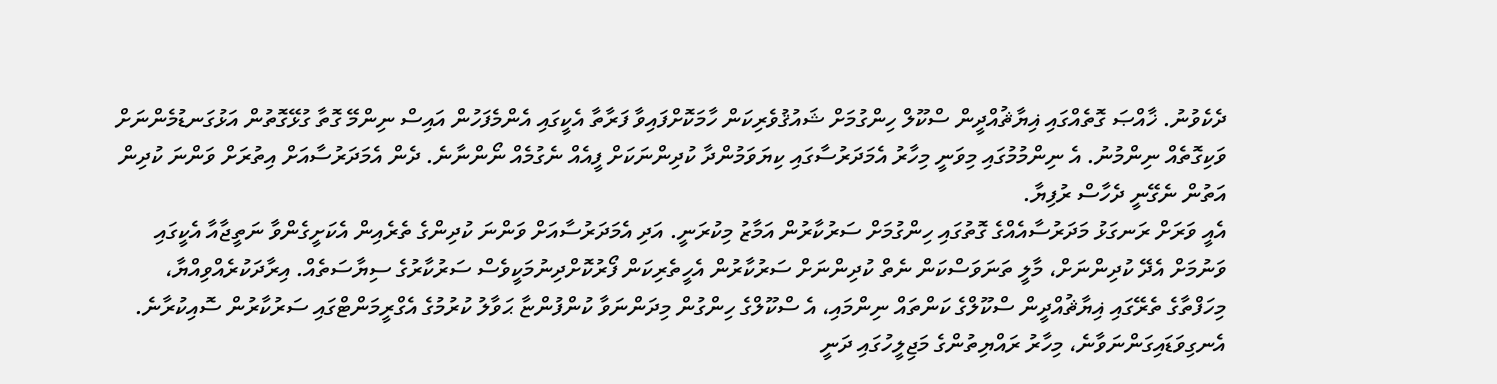ދެކެވުނު. ޚާއްޞަ ގޮތެއްގައި ޣިޔާޘުއްދީން ސްކޫލް ހިންގުމަށް ޝައުޤުވެރިކަން ހާމަކޮށްފައިވާ ފަރާތާ އެކީގައި އެންމެފަހުން އައިސް ނިންމޭ ގޮތާ ގުޅޭގޮތުން އަޅުގަނޑުމެންނަށް ވަކިގޮތެއް ނިންމުނު. އެ ނިންމުމުގައި މިވަނީ މިހާރު އެމަދަރުސާގައި ކިޔަވަމުންދާ ކުދިންނަކަށް ފީއެއް ނެގުމެއް ނޯންނާނެ. ދެން އެމަދަރުސާއަށް އިތުރަށް ވަންނަ ކުދިން އަތުން ނެގޭނީ ދެހާސް ރުފިޔާ.
އެއީ ވަރަށް ރަނގަޅު މަދަރުސާއެއްގެ ގޮތުގައި ހިންގުމަށް ސަރުކާރުން އަމާޒު މިކުރަނީ. އަދި އެމަދަރުސާއަށް ވަންނަ ކުދިންގެ ތެރެއިން އެކަށީގެންވާ ނަތީޖާއާ އެކީގައި ވަނުމަށް އެދޭ ކުދިންނަށް، މާލީ ތަނަވަސްކަން ނެތް ކުދިންނަށް ސަރުކާރުން އެހީތެރިކަން ފޯރުކޮށްދިނުމަކީވެސް ސަރުކާރުގެ ސިޔާސަތެއް. އިރާދަކުރެއްވިއްޔާ، މިހަފްތާގެ ތެރޭގައި ޣިޔާޘުއްދީން ސްކޫލްގެ ކަންތައް ނިންމައި، އެ ސްކޫލްގެ ހިންގުން މިދަންނަވާ ކުންފުންޏާ ޙަވާލު ކުރުމުގެ އެގްރީމަންޓްގައި ސަރުކާރުން ސޮއިކުރާނެ.
އެނގިވަޑައިގަންނަވާނެ، މިހާރު ރައްޔިތުންގެ މަޖިލީހުގައި ދަނީ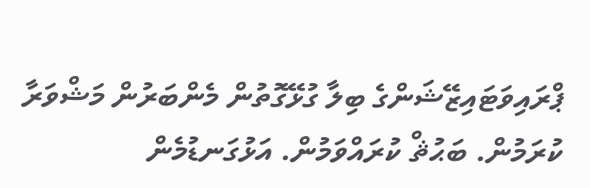ޕްރައިވަޓައިޒޭޝަންގެ ބިލާ ގުޅޭގޮތުން މެންބަރުން މަޝްވަރާ ކުރަމުން. ބަޙުޘް ކުރައްވަމުން. އަޅުގަނޑުމެން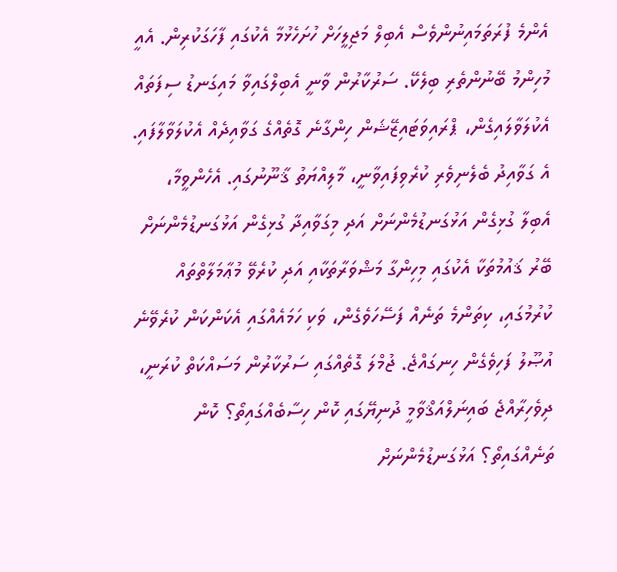އެންމެ ފުރަތަމައިނުންވެސް އެބިލް މަޖިލީހަށް ހުށަހެޅުމާ އެކުގައި ފާހަގަކުރިން. އެއީ މުހިންމު ބޭނުންތެރި ބިލެކޭ. ސަރުކާރުން ވާނީ އެބިލްގައިވާ މައިގަނޑު ސިފަތައް އެކުލަވާލައިގެން، ޕްރައިވަޓައިޒޭޝަން ހިންގާނެ ގޮތެއްގެ ގަވާއިދެއް އެކުލަވާލާފައި. އެ ގަވާއިދު ބެލެނިވެރި ކުރެވިފައިވާނީ، މާލިއްޔަތު ޤާނޫނުގައި. އެހެންވީމާ، އެބިލާ ގުޅިގެން އަޅުގަނޑުމެންނަށް އަދި މިގަވާއިދާ ގުޅިގެން އަޅުގަނޑުމެންނަށް ބޭރު ޤައުމުތަކާ އެކުގައި މިހިންގާ މަޝްވަރާތަކާއި އަދި ކުރެވޭ މުޢާމަލާތްތައް ކުރުމުގައި، ކިތަންމެ ތަނެއް ފަސޭހަވެގެން، ވަކި ހަމައެއްގައި އެކަންކަން ކުރެވޭނެ އުޞޫލު ފަހިވެގެން ހިނގައްޖެ. ޖުމްލަ ގޮތެއްގައި ސަރުކާރުން މަސައްކަތް ކުރަނީ، ދިވެހިރާއްޖެ ބައިނަލްއަޤްވާމީ ދުނިޔޭގައި ކޮން ހިސާބެއްގައިތޯ؟ ކޮން ތަނެއްގައިތޯ؟ އަޅުގަނޑުމެންނަށް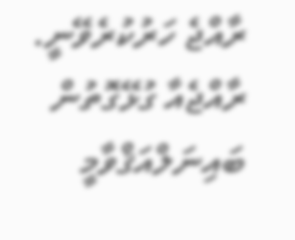ރާއްޖެ ހަރުކުރެވޭނީ. ރާއްޖެއާ ގުޅޭގޮތުން ބައިނަލްއަޤްވާމީ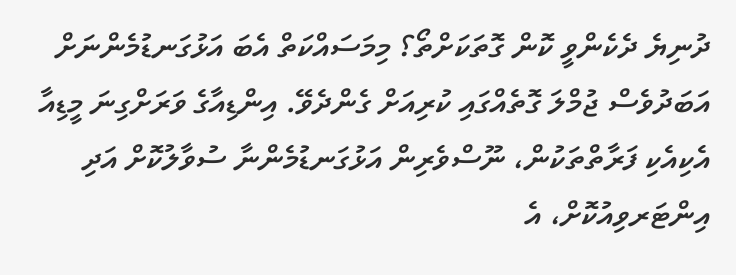ދުނިޔެ ދެކެންވީ ކޮން ގޮތަކަށްތޯ؟ މިމަސައްކަތް އެބަ އަޅުގަނޑުމެންނަށް އަބަދުވެސް ޖުމްލަ ގޮތެއްގައި ކުރިއަށް ގެންދެވޭ. އިންޑިއާގެ ވަރަށްގިނަ މީޑިއާ އެކިއެކި ފަރާތްތަކުން، ނޫސްވެރިން އަޅުގަނޑުމެންނާ ސުވާލުކޮށް އަދި އިންޓަރވިއުކޮށް، އެ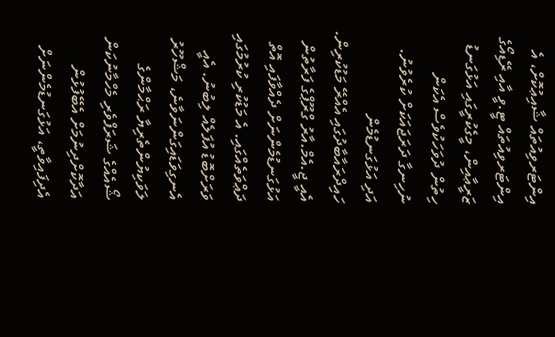އިންޓަރވިއުތައް ޝާއިޢުކޮށް، އެ އިންޓަރވިއުތައް ޓީ.ވީ އާއި ރޭޑިއޯގެ ޒަރީޢާއިން، މީގެކުރީގައި އަޅުގަނޑު ހިތުން ދުވަހަކުވެސް އެކަން ނުހިނގާ ދަރަޖައަކަށް ކުރެވުނު. އަދި އަޅުގަނޑުމެން ހައިދްރައާބާދުގައި އެއްރޭ މަޑުކުރިން. އެއީ ޖީ.އެމް.އާރު ގްރޫޕްގެ ފަރާތުން އަޅުގަނޑުމެންނަށް ދެއްވާފައި އޮތް ދަޢްވަތެއްގައި. އެ މަޑުކުރި ކުރުމުގައި ވަރަށްބޮޑު އުފަލެއް ލިބުނު. އެއީ އެނގިވަޑައިގަންނަވާނެ، މަޝްހޫރު ލަވަކިޔުންތެރިޔާ ރަޙްމާންގެ ޝޯއެއްގެ ޝަރަފްވެރި މެހްމާނުކަން އަދާކޮށްދިނުމަށް އެބޭފުޅުން އެދިފައިވާތީ، އަޅުގަނޑުމެންނަށް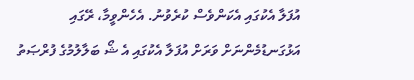އުފަލާ އެކުގައި އެކަންވެސް ކުރެވުނު. އެހެންވީމާ، ރޭގައި އަޅުގަނޑުމެންނަށް ވަރަށް އުފަލާ އެކުގައި އެ ޝޯ ބަލާލުމުގެ ފުރްޞަތު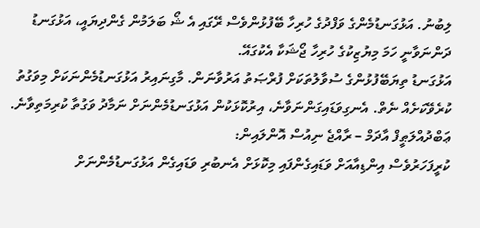ލިބުނު. އަޅުގަނޑުމެންގެ ވަފްދުގެ ހުރިހާ ބޭފުޅުންވެސް ރޭގައި އެ ޝޯ ބަލަމުން ގެންދިޔައީ، އަޅުގަނޑު ދަންނަވާނީ ހަމަ މިޔުޒިކުގެ ހުރިހާ ޖޯޝަކާ އެކުގައޭ.
އަޅުގަނޑު ތިޔަބޭފުޅުންގެ ސުވާލުތަކަށް ފުރްޞަތު އަރުވާނަން. މާގިނައިރު އަޅުގަނޑުމެންނަކަށް މިވަގުތު ކުރެވޭކަށެއް ނެތް. އެނގިވަޑައިގަންނަވާނެ، އިރުކޮޅަކުން އަޅުގަނޑުމެންނަށް ނަމާދު ވަގުތާ ކުރިމަތިވާނެ.
ޢަބްދުއްލަޠީފް އާދަމް – ރާއްޖެ ނިއުސް އޮންލައިން:
ކުރީފަހަރުވެސް އިންޑިއާއަށް ވަޑައިގެންފައި މިކޮޅަށް އެނބުރި ވަޑައިގެން އަޅުގަނޑުމެންނަށް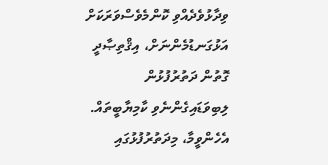ވިދާޅުވެދެއްވި ކޮންމެވެސްވަރަކަށް އަޅުގަނޑުމެންނަށް، އިޤްތިޞާދީ ގޮތުން ދަތުރުފުޅުން ލިބިވަޑައިގެންނެވި ކާމިޔާބީތައް. އެހެންވީމާ، މިދަތުރުފުޅުގައި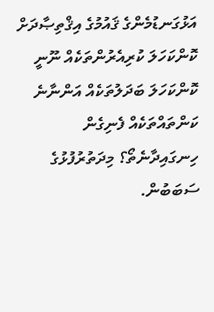އަޅުގަނޑުމެންގެ ޤައުމުގެ އިޤްތިޞާދަށް ކޮންކަހަލަ ކުރިއެރުންތަކެއް ނޫނީ ކޮންކަހަލަ ބަދަލުތަކެއް އަންނާނެ ކަންތައްތަކެއް ފެނިގެން ހިނގައިދާނެތޯ؟ މިދަތުރުފުޅުގެ ސަބަބުން.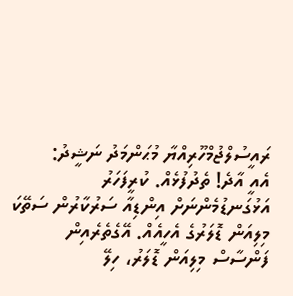ރައީސުލްޖުމްހޫރިއްޔާ މުޙަންމަދު ނަޝީދު:
އެއީ އާދެ! ތެދުފުޅެއް. ކުރީފަހަރު އަޅުގަނޑުމެންނަށް އިންޑިއާ ސަރުކާރުން ސަތޭކަ މިލިއަން ޑޮލަރުގެ އެހީއެއް. އޭގެތެރެއިން ފަންސާސް މިލިއަން ޑޮލަރު، ހިލޭ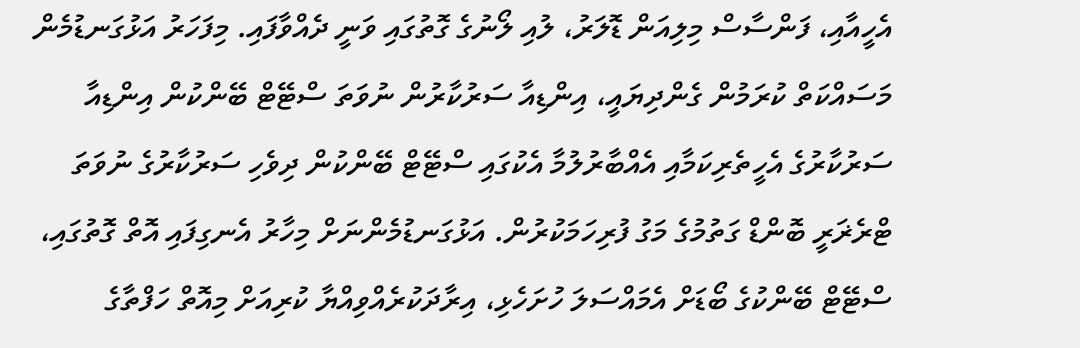އެހީއާއި، ފަންސާސް މިލިއަން ޑޮލަރު، ލުއި ލޯނުގެ ގޮތުގައި ވަނީ ދެއްވާފައި. މިފަހަރު އަޅުގަނޑުމެން މަސައްކަތް ކުރަމުން ގެންދިޔައީ، އިންޑިއާ ސަރުކާރުން ނުވަތަ ސްޓޭޓް ބޭންކުން އިންޑިއާ ސަރުކާރުގެ އެހީތެރިކަމާއި އެއްބާރުލުމާ އެކުގައި ސްޓޭޓް ބޭންކުން ދިވެހި ސަރުކާރުގެ ނުވަތަ ޓްރެޜަރީ ބޮންޑް ގަތުމުގެ މަގު ފުރިހަމަކުރުން. އަޅުގަނޑުމެންނަށް މިހާރު އެނގިފައި އޮތް ގޮތުގައި، ސްޓޭޓް ބޭންކުގެ ބޯޑަށް އެމައްސަލަ ހުށަހެޅި، އިރާދަކުރެއްވިއްޔާ ކުރިއަށް މިއޮތް ހަފްތާގެ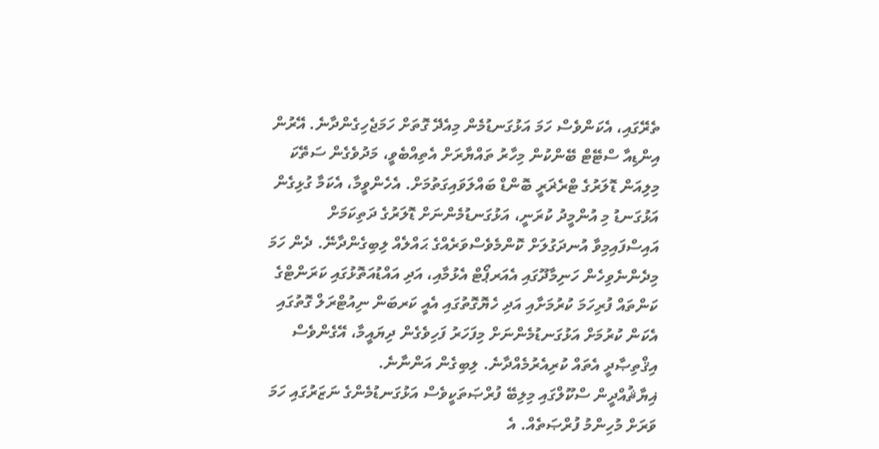ތެރޭގައި، އެކަންވެސް ހަމަ އަޅުގަނޑުމެން މިއެދޭ ގޮތަށް ހަމަޖެހިގެންދާނެ. އޭރުން އިންޑިއާ ސްޓޭޓް ބޭންކުން މިހާރު ތައްޔާރަށް އެތިއްބެވީ، މަދުވެގެން ސަތޭކަ މިލިއަން ޑޮލަރުގެ ޓްރެޜަރީ ބޮންޑް ބައްލަވައިގަތުމަށް. އެހެންވީމާ، އެކަމާ ގުޅިގެން އަޅުގަނޑު މި އުންމީދު ކުރަނީ، އަޅުގަނޑުމެންނަށް ޑޮލަރުގެ ދަތިކަމަށް އައިސްފައިމިވާ އުނދަގުލަށް ކޮންމެވެސްވަރެއްގެ ޙައްލެއް ލިބިގެންދާނޭ. ދެން ހަމަ މިދެންނެވިހެން ހަނިމާދޫގައި އެއަރޕޯޓް އެޅުމާއި، އަދި އައްޑުއަތޮޅުގައި ކަރަންޓްގެ ކަންތައް ފުރިހަމަ ކުރުމަށާއި އަދި ހެޔޮގޮތުގައި އެއީ ކަރބަން ނިއުޓްރަލް ގޮތުގައި އެކަން ކުރުމަށް އަޅުގަނޑުމެންނަށް މިފަހަރު ފަހިވެގެން ދިޔައީމާ، އޭގެންވެސް އިޤްތިޞާދީ އެތައް ކުރިއެރުމެއްދާނެ. ލިބިގެން އަންނާނެ.
ޣިޔާޘުއްދީން ސްކޫލްގައި މިލިބޭ ފުރްޞަތަކީވެސް އަޅުގަނޑުމެންގެ ނަޒަރުގައި ހަމަ ވަރަށް މުހިންމު ފުރްޞަތެއް. އެ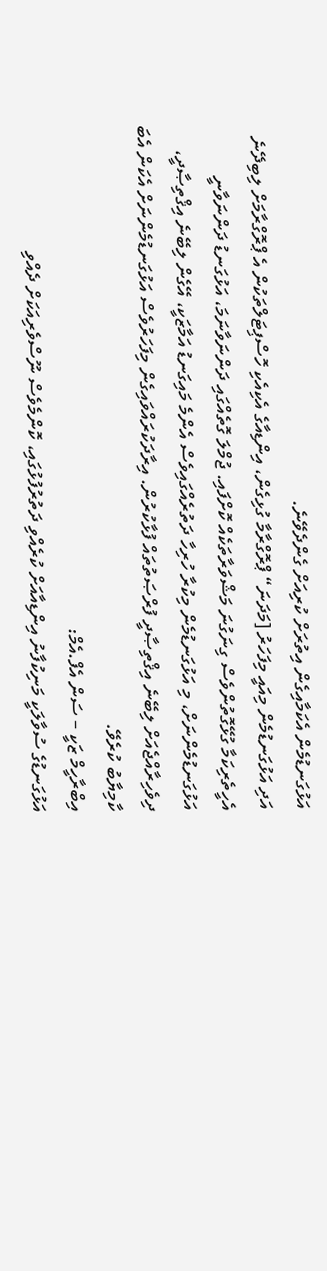އަޅުގަނޑުމެން އެކަމާއިގެން އިތުރަށް ކުރިއަށް ގެންދެވޭނެ.
އަދި އަޅުގަނޑުމެން މިއައީ މިފަހަރު [މަދަނަ“ ޕްރޮގްރާމާ ގުޅިގެން، އިންޑިއާގެ އެކިއެކި ހޮސްޕިޓަލްތަކުން އެ ޕްރޮގްރާމަށް ލިބިދޭނެ އެހީތެރިކަމާ ގުޅޭގޮތުންވެސް ގިނަގުނަ މަޝްވަރާތަކެއް ކޮށްފައި. ޖުމްލަ ގޮތެއްގައި ދަންނަވާނަމަ، އަޅުގަނޑު ދަންނަވާނީ އަޅުގަނޑުމެންނަށް، މި އަޅުގަނޑުމެން މިކުރާ ހުރިހާ ދަތުރެއްގައިވެސް އެންމެ މައިގަނޑު އަމާޒަކީ، އޭގެން ލިބޭނެ އިޤްތިޞާދީ، ދިވެހިރާއްޖެއަށް ލިބޭނެ އިޤްތިޞާދީ ފުރްޞަތުތައް ފުޅާކުރުން. އިރާދަކުރައްވައިގެން މިފަހަރުވެސް އަޅުގަނޑުމެންނަށް އެކަން އެބަ ކާމިޔާބު ކުރެވޭ.
އިބްރާހީމް ޒަކީ – ސަން އެފް.އެމް:
އަޅުގަނޑުގެ ސުވާލަކީ މަނިކުފާނު އިންޑިއާއަށް ކުރެއްވި ދަތުރުފުޅުގައި، ކޮންމެވެސް ނޫސްވެރިއަކަށް ދެއްވި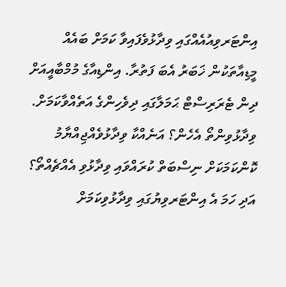އިންޓަރވިއުއެއްގައި ވިދާޅުވެފައިވާ ކަމަށް ބައެއް މީޑިއާތަކުން ޚަބަރު އެބަ ފަތުރާ. އިންޑިއާގެ މުމްބާއީއަށް ދިން ޓެރަރިސްޓް ޙަމަލާގައި ދިވެހިންގެ އަތެއްވާކަމަށް. ވިދާޅުވިންތޯ އެހެން؟ އަނެއްކާ ވިދާޅުވެއްޖިއްޔާމު ކޮންކަމަކަށް ނިސްބަތް ކުރައްވައި ވިދާޅުވި އެއްޗެއްތޯ؟ އަދި ހަމަ އެ އިންޓަރވިޔުގައި ވިދާޅުވިކަމަށް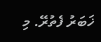ޚަބަރު ފެތުރޭ. މި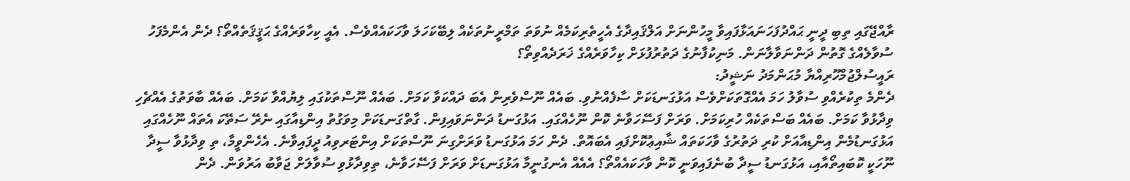ރާއްޖޭގައި ތިބި ދީނީ ޙައްދުފަހަނައަޅާފައިވާ މީހުންނަށް އަލްޤައިދާގެ އެހީތެރިކަމެއް ނުވަތަ ތަމްރީނުތަކެއް ލިބޭކަހަލަ ވާހަކައެއްވެސް. އެއީ ކިހާވަރެއްގެ ޙަޤީޤަތެއްތޯ؟ ދެން އެންމެފަހު ސުވާލެއްގެ ގޮތުން ދަންނަވާލާނަން. މަނިކުފާނުގެ ދަތުރުފުޅަށް ކިހާވަރެއްގެ ޚަރަދެއްވިތޯ؟
ރައީސުލްޖުމްހޫރިއްޔާ މުޙަންމަދު ނަޝީދު:
ދެންމެ ތިކުރެއްވި ސުވާލު ހަމަ އެއްގޮތަކަށްވެސް އަޅުގަނޑަކަށް ސާފެއްނުވި. ބައެއް ނޫސްވެރިން އެބަ ދައްކަވާ ކަމަށް. ބައެއް ނޫސްތަކުގައި ލިޔުއްވާ ކަމަށް. ބައެއް ބާވަތުގެ އެއްޗެހި ވިދާޅުވާ ކަމަށް. ބައެއް ބަސްތަކެއް ހުރިކަމަށް. ވަރަށް ފަސޭހަވާނެ ކޮން ނޫހެއްގައި. އަޅުގަނޑު ދަންނަވައިފިން. ގާތްގަނޑަކަށް މިވަގުތު އިންޑިއާގައި ނެރޭ ސަތޭކަ އެތައް ނޫހެއްގައި އަޅުގަނޑުމެން އިންޑިއާއަށް ކުރި ދަތުރުގެ ވާހަކަތައް ޝާއިޢުކޮށްފައި އެބައޮތް. ދެން ހަމަ އަޅުގަނޑު ވަރަށްގިނަ ނޫސްތަކަށް އިންޓަރވިއު ދީފައިވާނެ. އެހެންވީމާ، ތި ވިދާޅުވާ ސީދާ ނޫހަކީ ކޮބައިތޯއާއި، އަޅުގަނޑު ސީދާ ބުނެފައިވަނީ ކޮން ވާހަކައެއްތޯ؟ އެއެއް އެނގުނީމާ އަޅުގަނޑަށް ވަރަށް ފަސޭހަވާނެ، ތިވިދާޅުވި ސުވާލަށް ޖަވާބު އަރުވަން. ދެން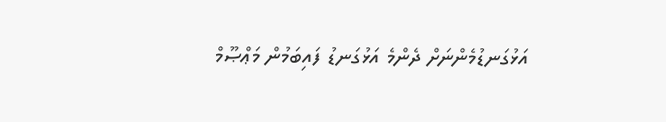އަޅުގަނޑުމެންނަށް ދެންމެ އަޅުގަނޑު ފައިބަމުން މަޢްޞޫމް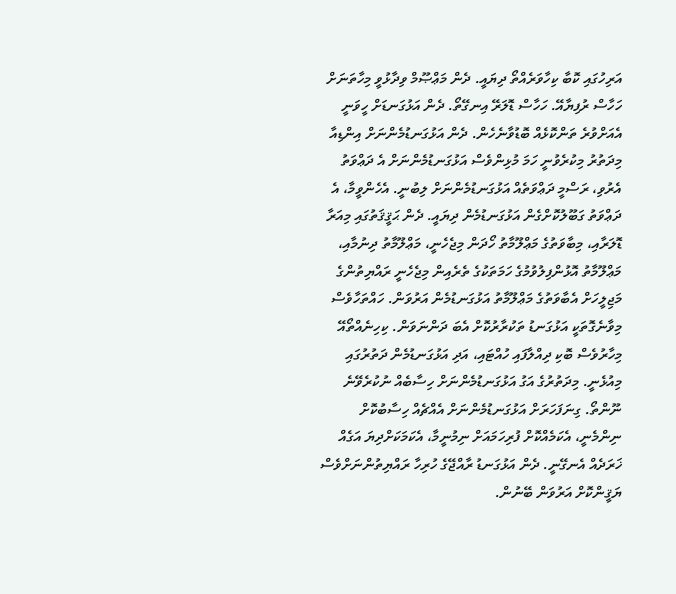އަރިހުގައި ކޮބާ ކިހާވަރެއްތޯ ދިޔައީ. ދެން މަޢްޞޫމް ވިދާޅުވީ މިހާތަނަށް ހަހާސް ރުފިޔާއޭ. ހަހާސް ޑޮލަރޭ އިނގޭތޯ. ދެން އަޅުގަނޑަށް ހީވަނީ އެއަށްވުރެ ތަންކޮޅެއް ބޮޑުވާނެހެން. ދެން އަޅުގަނޑުމެންނަށް އިންޑިއާ މިދަތުރު މިކުރެވުނީ ހަމަ މުޅިންވެސް އަޅުގަނޑުމެންނަށް އެ ދަޢްވަތު އެރުވި، ރަސްމީ ދަޢްވަތެއް އަޅުގަނޑުމެންނަށް ލިބުނީ. އެހެންވީމާ، އެ ދަޢްވަތު ގަބޫލުކޮށްގެން އަޅުގަނޑުމެން ދިޔައީ. ދެން ޙަޤީޤަތުގައި މިއަރާ ޑޮލަރާއި، މިބާވަތުގެ މަޢްލޫމާތު ހޯދަން މިޖެހެނީ، މަޢްލޫމާތު ދިނުމާއި، މަޢްލޫމާތު އޮޅުންފިލުވުމުގެ ހަމަތަކުގެ ތެރެއިން މިޖެހެނީ ރައްޔިތުންގެ މަޖިލީހަށް އެބާވަތުގެ މަޢްލޫމާތު އަޅުގަނޑުމެން އަރުވަން. ހައްތަހާވެސް މިވާނެގޮތަކީ އަޅުގަނޑު ތަކުރާރުކޮށް އެބަ ދަންނަވަން. ކިހިނެއްތޯއޭ މިހާރުވެސް ބޮކި ދިއްލާފައި ހުއްޓައި، އަދި އަޅުގަނޑުމެން ދަތުރުގައި މިއުޅެނީ. މިދަތުރުގެ އަގު އަޅުގަނޑުމެންނަށް ހިސާބެއް ނުކުރެވޭނެ ނޫންތޯ. ގިނަފަހަރަށް އަޅުގަނޑުމެންނަށް އެއްޗެއް ހިސާބުކޮށް ނިންމެނީ، އެކަމެއްކޮށް ފުރިހަމައަށް ނިމުނީމާ، އެކަމަކަށްދިޔަ އަގެއް ޚަރަދެއް އެނގޭނީ. ދެން އަޅުގަނޑު ރާއްޖޭގެ ހުރިހާ ރައްޔިތުންނަށްވެސް ޔަޤީންކޮށް އަރުވަން ބޭނުން.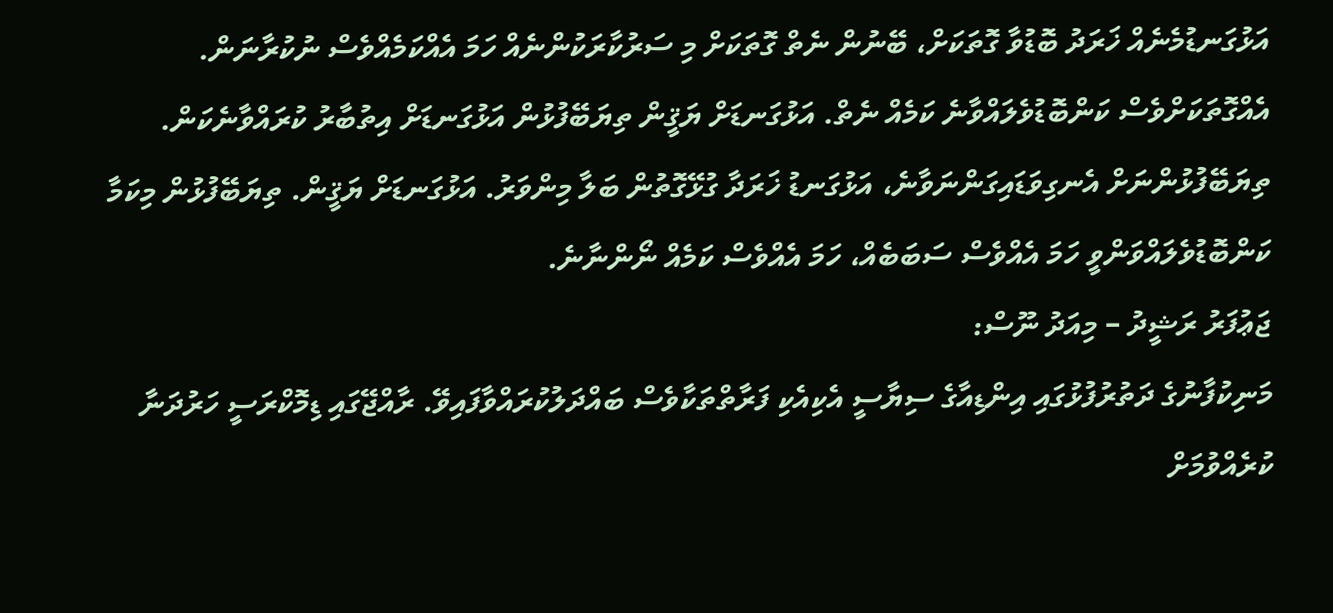އަޅުގަނޑުމެނެއް ޚަރަދު ބޮޑުވާ ގޮތަކަށް، ބޭނުން ނެތް ގޮތަކަށް މި ސަރުކާރަކުންނެއް ހަމަ އެއްކަމެއްވެސް ނުކުރާނަން. އެއްގޮތަކަށްވެސް ކަންބޮޑުވެލައްވާނެ ކަމެއް ނެތް. އަޅުގަނޑަށް ޔަޤީން ތިޔަބޭފުޅުން އަޅުގަނޑަށް އިތުބާރު ކުރައްވާނެކަން. ތިޔަބޭފުޅުންނަށް އެނގިވަޑައިގަންނަވާނެ، އަޅުގަނޑު ޚަރަދާ ގުޅޭގޮތުން ބަލާ މިންވަރު. އަޅުގަނޑަށް ޔަޤީން. ތިޔަބޭފުޅުން މިކަމާ ކަންބޮޑުވެލައްވަންވީ ހަމަ އެއްވެސް ސަބަބެއް، ހަމަ އެއްވެސް ކަމެއް ނޯންނާނެ.
ޖަޢުފަރު ރަޝީދު – މިއަދު ނޫސް:
މަނިކުފާނުގެ ދަތުރުފުޅުގައި އިންޑިއާގެ ސިޔާސީ އެކިއެކި ފަރާތްތަކާވެސް ބައްދަލުކުރައްވާފައިވޭ. ރާއްޖޭގައި ޑިމޮކްރަސީ ހަރުދަނާ ކުރެއްވުމަށް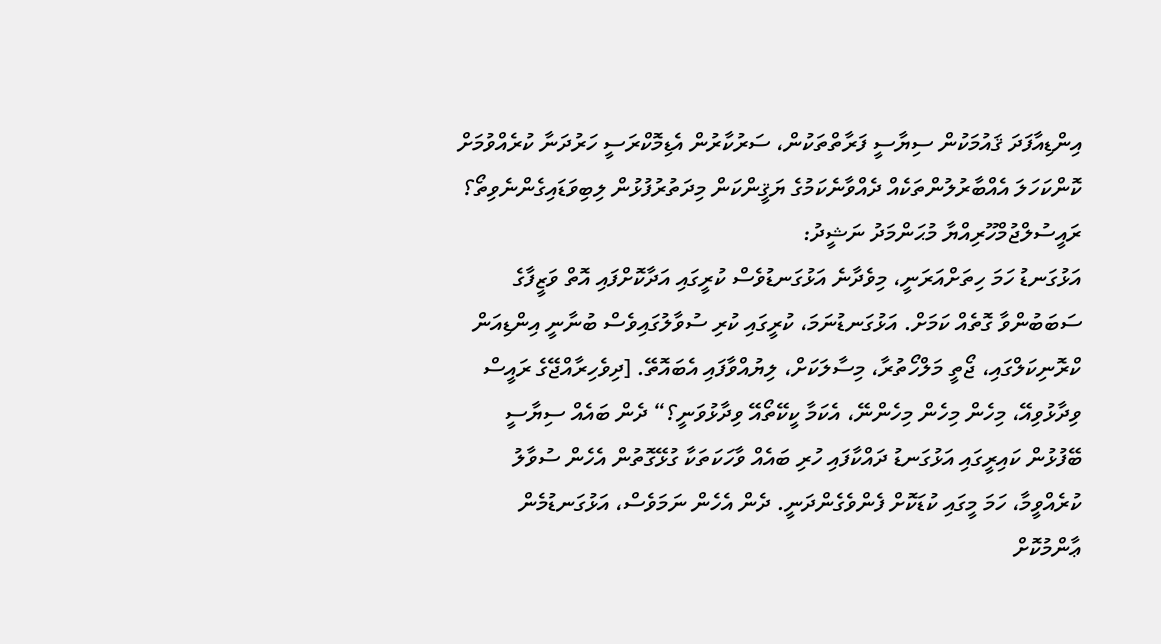އިންޑިއާފަދަ ޤައުމަކުން ސިޔާސީ ފަރާތްތަކުން، ސަރުކާރުން އެޑިމޮކްރަސީ ހަރުދަނާ ކުރެއްވުމަށް ކޮންކަހަލަ އެއްބާރުލުންތަކެއް ދެއްވާނެކަމުގެ ޔަޤީންކަން މިދަތުރުފުޅުން ލިބިވަޑައިގެންނެވިތޯ؟
ރައީސުލްޖުމްހޫރިއްޔާ މުޙަންމަދު ނަޝީދު:
އަޅުގަނޑު ހަމަ ހިތަށްއަރަނީ، މިވެދާނެ އަޅުގަނޑުވެސް ކުރީގައި އަދާކޮށްފައި އޮތް ވަޒީފާގެ ސަބަބުންވާ ގޮތެއް ކަމަށް. އަޅުގަނޑުނަމަ، ކުރީގައި ކުރި ސުވާލުގައިވެސް ބުނާނީ އިންޑިއަން ކްރޮނިކަލްގައި، ޖޯތީ މަލްހޯތުރާ، މިސާލަކަށް، ލިޔުއްވާފައި އެބައޮތޭ. [ދިވެހިރާއްޖޭގެ ރައީސް ވިދާޅުވިއޭ، މިހެން މިހެން މިހެންނޭ، އެކަމާ ކީކޭތޯއޭ ވިދާޅުވަނީ؟“ ދެން ބައެއް ސިޔާސީ ބޭފުޅުން ކައިރީގައި އަޅުގަނޑު ދައްކާފައި ހުރި ބައެއް ވާހަކަތަކާ ގުޅޭގޮތުން އެހެން ސުވާލު ކުރެއްވީމާ، ހަމަ މީގައި ކުޑަކޮށް ފެންވެގެންދަނީ. ދެން އެހެން ނަމަވެސް، އަޅުގަނޑުމެން ޢާންމުކޮށް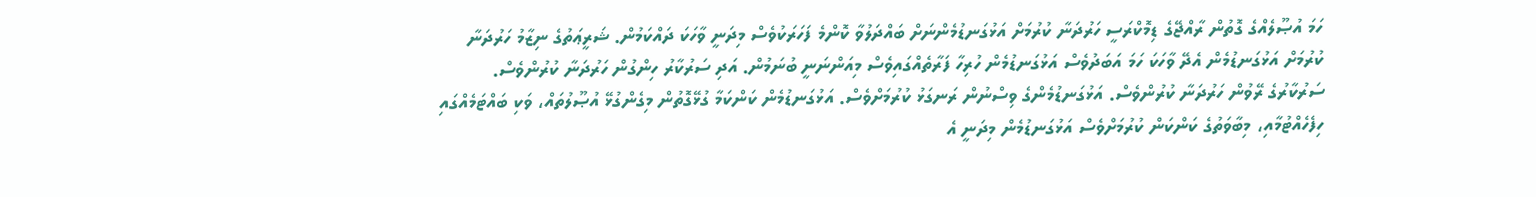ހަމަ އުޞޫލެއްގެ ގޮތުން ރާއްޖޭގެ ޑިމޮކްރަސީ ހަރުދަނާ ކުރުމަށް އަޅުގަނޑުމެންނަށް ބައްދަލުވާ ކޮންމެ ފަހަރަކުވެސް މިދަނީ ވާހަކަ ދައްކަމުން. ޝަރީޢަތުގެ ނިޒާމު ހަރުދަނާ ކުރުމަށް އަޅުގަނޑުމެން އެދޭ ވާހަކަ ހަމަ އަބަދުވެސް އަޅުގަނޑުމެން ހުރިހާ ފަރާތެއްގައިވެސް މިއަންނަނީ ބުނަމުން. އަދި ސަރުކާރު ހިންގުން ހަރުދަނާ ކުރުންވެސް. ސަރުކާރުގެ ރޭވުން ހަރުދަނާ ކުރުންވެސް. އަޅުގަނޑުމެންގެ ވިސްނުން ރަނގަޅު ކުރުމަށްވެސް. އަޅުގަނޑުމެން ކަންކަމާ ގުޅޭގޮތުން މިގެންގުޅޭ އުޞޫލުތައް، ވަކި ބައްޓަމެއްގައި ހިފެހެއްޓުމާއި، މިބާވަތުގެ ކަންކަން ކުރުމަށްވެސް އަޅުގަނޑުމެން މިދަނީ އެ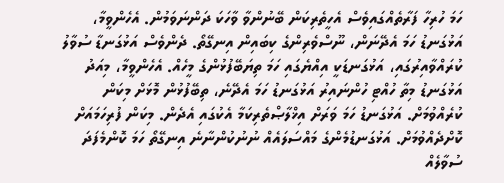ހަމަ ހުރިހާ ފަރާތެއްގައިވެސް އެހީތެރިކަން ބޭނުންވާ ވާހަކަ ދަންނަވަމުން. އެހެންވީމާ، އަޅުގަނޑު ހަމަ އެދޭނަން، ނޫސްވެރިންގެ ކިބައިން އިނގޭތޯ. ދެންވެސް އަޅުގަނޑާ ސުވާލު ކުރައްވާއިރުގައި، އަޅުގަނޑަކީ އިއްޔެގައި ހަމަ ތިޔަބޭފުޅުންގެ މީހެއް. އެހެންވީމާ، މިއަދު އަޅުގަނޑު މިތާ ހުއްޓި ހުންނައިރު އަޅުގަނޑު ހަމަ އެދޭނެ، ތިބޭފުޅުން މޮޅަށް މިކަން ކުރެއްވުމަށް. އަޅުގަނޑު ހަމަ ވަރަށް އިޚްލާޞްތެރިކަމާ އެކުގައި އެދެން. މިކަން ފުރިހަމައަށް ކޮށްދެއްވުމަށް. އަޅުގަނޑުމެންގެ މައްސަލައެއް ނުނުކުންނާނެ އިނގޭތޯ ހަމަ ކޮންމެފަދަ ސުވާލެއް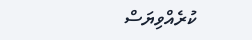ކުރެއްވިޔަސް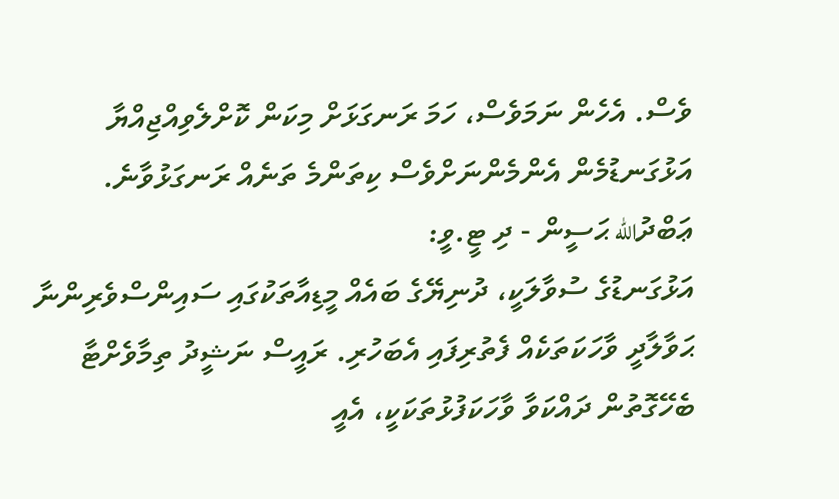ވެސް. އެހެން ނަމަވެސް، ހަމަ ރަނގަޅަށް މިކަން ކޮށްލެވިއްޖިއްޔާ އަޅުގަނޑުމެން އެންމެންނަށްވެސް ކިތަންމެ ތަނެއް ރަނގަޅުވާނެ.
ޢަބްދުالله ޙަސީން - ދި ޓީ.ވީ:
އަޅުގަނޑުގެ ސުވާލަކީ، ދުނިޔޭގެ ބައެއް މީޑިއާތަކުގައި ސައިންސްވެރިންނާ ޙަވާލާދީ ވާހަކަތަކެއް ފެތުރިފައި އެބަހުރި. ރައީސް ނަޝީދު ތިމާވެށްޓާ ބެހޭގޮތުން ދައްކަވާ ވާހަކަފުޅުތަކަކީ، އެއީ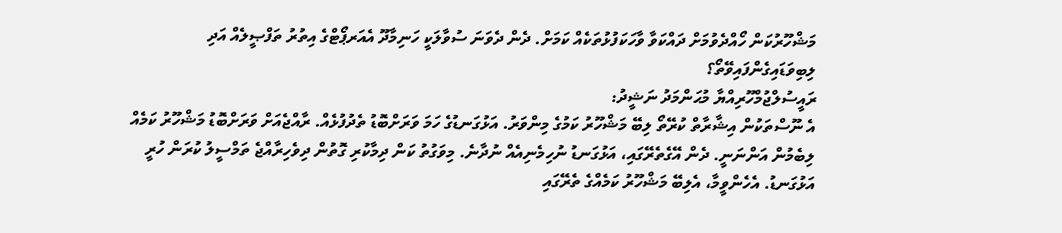މަޝްހޫރުކަން ހޯއްދެވުމަށް ދައްކަވާ ވާހަކަފުޅުތަކެއް ކަމަށް. ދެން ދެވަނަ ސުވާލަކީ ހަނިމާދޫ އެއަރޕޯޓްގެ އިތުރު ތަފްޞީލެއް އަދި ލިބިވަޑައިގެންފައިވޭތޯ؟
ރައީސުލްޖުމްހޫރިއްޔާ މުޙަންމަދު ނަޝީދު:
އެ ނޫސްތަކުން އިޝާރާތް ކުރޭތޯ ލިބޭ މަޝްހޫރު ކަމުގެ މިންވަރު. އަޅުގަނޑުގެ ހަމަ ވަރަށްބޮޑު ތެދުފުޅެއް. ރާއްޖެއަށް ވަރަށްބޮޑު މަޝްހޫރު ކަމެއް ލިބެމުން އަންނަނީ. ދެން އޭގެތެރޭގައި، އަޅުގަނޑު ނުހިމެނިއެއް ނުދާނެ. މިވަގުތު ކަން ދިމާކުރި ގޮތުން ދިވެހިރާއްޖެ ތަމްސީލު ކުރަން ހުރީ އަޅުގަނޑު. އެހެންވީމާ، އެލިބޭ މަޝްހޫރު ކަމެއްގެ ތެރޭގައި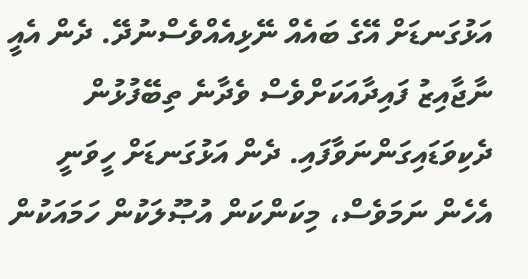އަޅުގަނޑަށް އޭގެ ބައެއް ނޭޅިއެއްވެސްނުދޭ. ދެން އެއީ ނާޖާއިޒު ފައިދާއަކަށްވެސް ވެދާނެ ތިބޭފުޅުން ދެކިވަޑައިގަންނަވާފައި. ދެން އަޅުގަނޑަށް ހީވަނީ އެހެން ނަމަވެސް، މިކަންކަން އުޞޫލަކުން ހަމައަކުން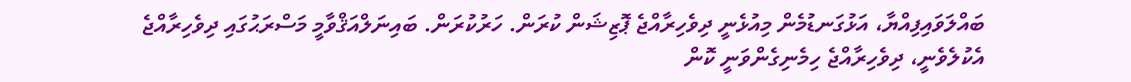ބައްލަވައިފިއްޔާ، އަޅުގަނޑުމެން މިއުޅެނީ ދިވެހިރާއްޖެ ޕޮޒިޝަން ކުރަން. ހަރުކުރަން. ބައިނަލްއަޤްވާމީ މަސްރަޙުގައި ދިވެހިރާއްޖެ އެކުލެވެނީ، ދިވެހިރާއްޖެ ހިމެނިގެންވަނީ ކޮން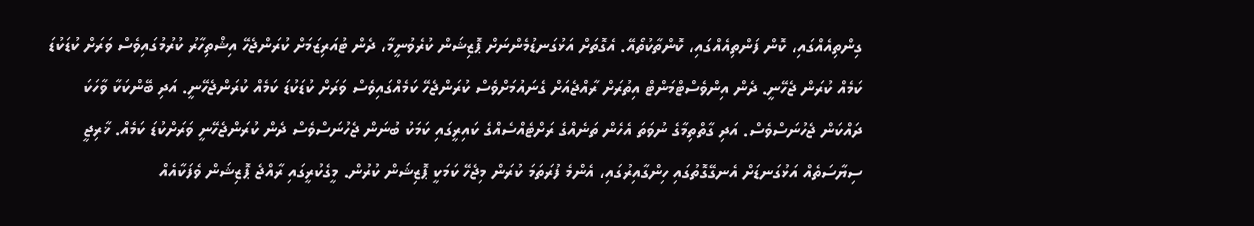ގިންތިއެއްގައި، ކޮން ފަންތިއެއްގައި، ކޮންތާކުތޯއޭ. އެގޮތަށް އަޅުގަނޑުމެންނަށް ޕޮޒިޝަން ކުރެވުނީމާ، ދެން ޓުއަރިޒަމަށް ކުރަންޖެހޭ އިޝްތިހާރު ކުރުމުގައިވެސް ވަރަށް ކުޑަކުޑަ ކަމެއް ކުރަން ޖެހޭނީ. ދެން އިންވެސްޓްމަންޓް އިތުރަށް ރާއްޖެއަށް ގެނައުމަށްވެސް ކުރަންޖެހޭ ކަމެއްގައިވެސް ވަރަށް ކުޑަކުޑަ ކަމެއް ކުރަންޖެހޭނީ. އަދި ބޭންކަކާ ވާހަކަ ދައްކަން ޖެހުނަސްވެސް. އަދި ގާތްތިމާގެ ނުވަތަ އެހެން ތަނެއްގެ ރަށްޓެއްސެއްގެ ކައިރީގައި ކަމަކު ބުނަން ޖެހުނަސްވެސް ދެން ކުރަންޖެހޭނީ ވަރަށްކުޑަ ކަމެއް. ޚާރިޖީ ސިޔާސަތެއް އަޅުގަނޑަށް އެނގޭގޮތުގައި ހިންގާއިރުގައި، އެންމެ ފުރަތަމަ ކުރަން މިޖެހޭ ކަމަކީ ޕޮޒިޝަން ކުރުން. މީގެކުރީގައި ރާއްޖެ ޕޮޒިޝަން ވެފަކާއެއް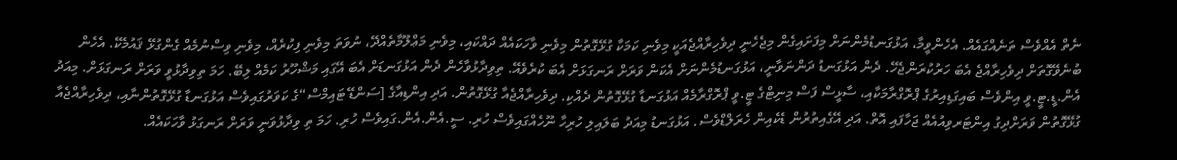ނެތް އެއްވެސް ތަނެއްގައެއް. އެހެންވީމާ، އަޅުގަނޑުމެންނަށް މިފަށައިގެން މިޖެހެނީ ދިވެހިރާއްޖެއަކީ މިވެނި ކަމަކާ ގުޅޭގޮތުން މިވެނި ވާހަކައެއް ދައްކައި، މިވެނި މަޢްލޫމާތެއްދޭ، ނުވަތަ މިވެނި ފިކުރެއް، މިވެނި ވިސްނުމެއް ގެންގުޅޭ ޤައުމެކޭ. އެހެން ބުނެވޭގޮތަށް ދިވެހިރާއްޖެ އެބަ ހަރުކުރަންޖެހޭ. ދެން އަޅުގަނޑު ދަންނަވާނީ، އަޅުގަނޑުމެންނަށް އެކަން ވަރަށް ރަނގަޅަށް އެބަ ކުރެވެއޭ. ތިވިދާޅުވާހެން ދެން އަޅުގަނޑަށް އެބަ އޭގައި މަޝްހޫރު ކަމެއް ލިބޭ. ހަމަ ތިވިދާޅުވީ ވަރަށް ރަނގަޅަށް. މިއަދު އެން.ޑީ.ޓީ.ވީ އިންވެސް ބައިގަޑިއިރުގެ ޕްރޮގްރާމަކާއި، ސާޅީސް ފަސް މިނިޓްގެ ޓީ.ވީ ޕްރޮގްރާމެއް އަޅުގަނޑާ ގުޅޭގޮތުން ދެއްކި. ދިވެހިރާއްޖެއާ ގުޅޭގޮތުން. އަދި އިންޑިއާގެ [ސަންޑޭ ޓައިމްސް“ގެ ކަވަރުގައިވެސް އަޅުގަނޑާ ގުޅޭގޮތުންނާއި، ދިވެހިރާއްޖެއާ ގުޅޭގޮތުން ވަރަށްދިގު އިންޓަރވިއުއެއް ޖަހާފައި އޮތް. އަދި އޭގެއިތުރުން ޑެކެއިން ހެރަލްޑްވެސް. އަޅުގަނޑު މިއަދު ބަލައިލި ހުރިހާ ނޫހެއްގައިވެސް ހުރި. ސީ.އެން.އެން.ގައިވެސް ހުރި. ހަމަ ތި ވިދާޅުވަނީ ވަރަށް ރަނގަޅު ވާހަކައެއް.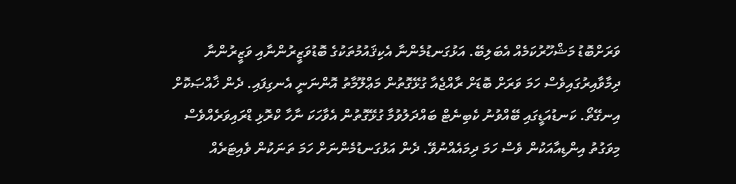ވަރަށްބޮޑު މަޝްހޫރުކަމެއް އެބަލިބޭ. އަޅުގަނޑުމެންނާ އެކިޤައުމުތަކުގެ ބޮޑުވަޒީރުންނާއި ވަޒީރުންނާ ދިމާވާއިރުގައިވެސް ހަމަ ވަރަށް ބޮޑަށް ރާއްޖެއާ ގުޅޭގޮތުން މަޢްލޫމާތު އޮންނަނީ އެނގިފައި. ދެން ޚާއްޞަކޮށް އިނގޭތޯ. ކަނޑުއަޑީގައި ބޭއްވުނު ކެބިނެޓް ބައްދަލުވުމާ ގުޅޭގޮތުން އެވާހަކަ ނާހާ ކްރޮޅި ޑްރައިވަރެއްވެސް މިވަގުތު އިންޑިއާއަކުން ވެސް ހަމަ ދިމައެއްނުވޭ. ދެން އަޅުގަނޑުމެންނަށް ހަމަ ތަނަކުން ވެއިޓަރެއް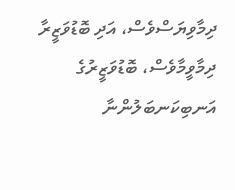ދިމާވިޔަސްވެސް، އަދި ބޮޑުވަޒީރާ ދިމާވީމާވެސް، ބޮޑުވަޒީރުގެ އަނބިކަނބަލުންނާ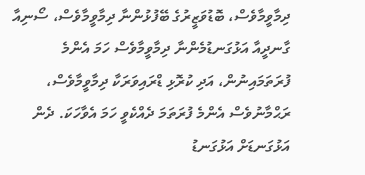ދިމާވީމާވެސް، ބޮޑުވަޒީރުގެ ބޭފުޅުންނާ ދިމާވީމާވެސް، ސޯނިއާ ގާނދީއާ އަޅުގަނޑުމެންނާ ދިމާވީމާވެސް ހަމަ އެންމެ ފުރަތަމައިނުން، އަދި ކުރޮޅި ޑްރައިވަރަކާ ދިމާވީމާވެސް، ރަޙްމާނުވެސް އެންމެ ފުރަތަމަ ދެއްކެވީ ހަމަ އެވާހަކަ. ދެން އަޅުގަނޑަށް އަޅުގަނޑު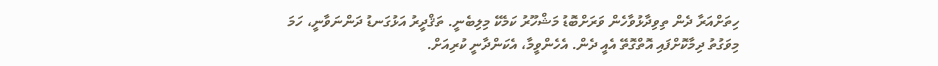ހިތަށްއަރާ ދެން ތިވިދާޅުވާހެން ވަރަށްބޮޑު މަޝްހޫރު ކަމެކޭ މިލިބެނީ. ތަޤްދީރު އަޅުގަނޑު ދަންނަވާނީ، ހަމަ މިވަގުތު ދިމާކޮށްފައި އޮތްގޮތޭ އެއީ ދެން. އެހެންވީމާ، އެކަންދާނީ ކުރިއަށް.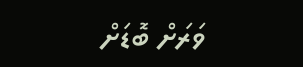ވަރަށް ބޮޑަށް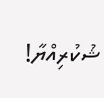ޝުކުރިއްޔާ!